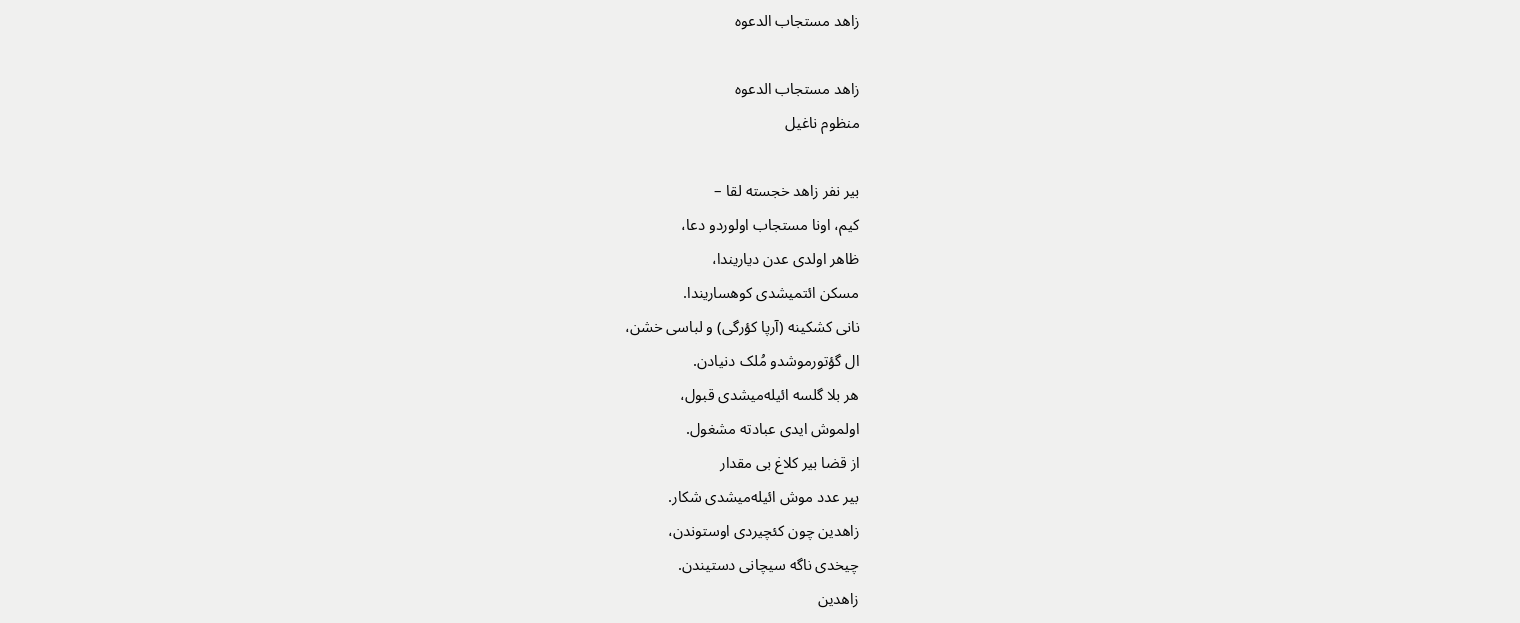زاهد مستجاب الدعوه

زاهد مستجاب الدعوه
منظوم ناغیل

بیر نفر زاهد خجسته لقا –
کیم، اونا مستجاب اولوردو دعا،
ظاهر اولدی عدن دیاریندا،
مسکن ائتمیشدی کوهساریندا.
نانی کشکینه (آرپا کؤرگی) و لباسی خشن،
ال گؤتورموشدو مُلک دنیادن.
هر بلا گلسه ائیله‌میشدی قبول،
اولموش ایدی عبادته مشغول.
از قضا بیر کلاغ بی مقدار
بیر عدد موش ائیله‌میشدی شکار.
زاهدین چون کئچیردی اوستوندن،
چیخدی ناگه سیچانی دستیندن.
زاهدین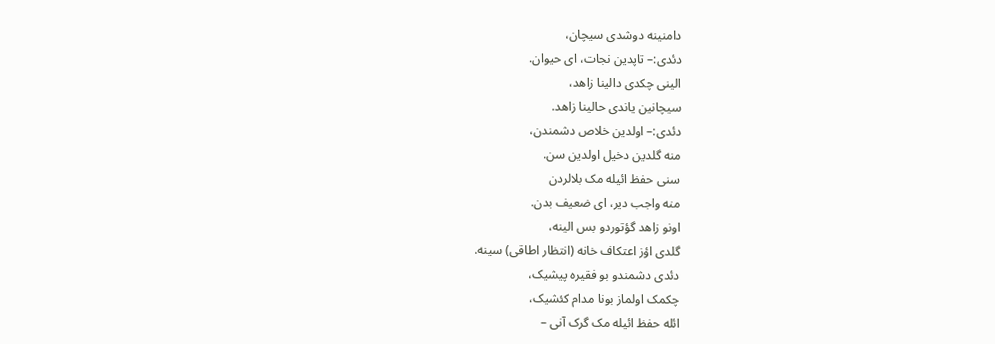دامنینه دوشدی سیچان،
دئدی:– تاپدین نجات، ای حیوان.
الینی چکدی دالینا زاهد،
سیچانین یاندی حالینا زاهد.
دئدی:– اولدین خلاص دشمندن،
منه گلدین دخیل اولدین سن.
سنی حفظ ائیله مک بلالردن
منه واجب دیر، ای ضعیف بدن.
اونو زاهد گؤتوردو بس الینه،
گلدی اؤز اعتکاف خانه (انتظار اطاقی) سینه.
دئدی دشمندو بو فقیره پیشیک،
چکمک اولماز بونا مدام کئشیک،
ائله حفظ ائیله مک گرک آنی –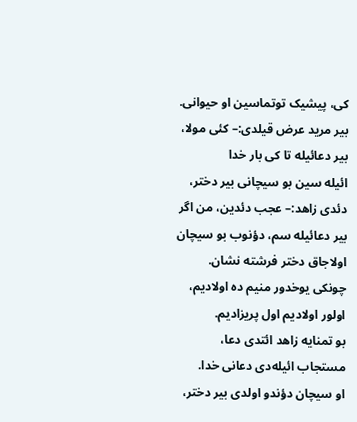کی، پیشیک توتماسین او حیوانی.
بیر مرید عرض قیلدی:– کئی مولا،
بیر دعائیله تا کی بار خدا
ائیله سین بو سیچانی بیر دختر،
دئدی زاهد:– عجب دئدین، من اگر
بیر دعائیله سم، دؤنوب بو سیچان
اولاجاق دختر فرشته نشان.
چونکی یوخدور منیم ده اولادیم،
اولور اولادیم اول پریزادیم.
بو تمنایه زاهد ائتدی دعا،
مستجاب ائیله‌دی دعانی خدا.
او سیچان دؤندو اولدی بیر دختر،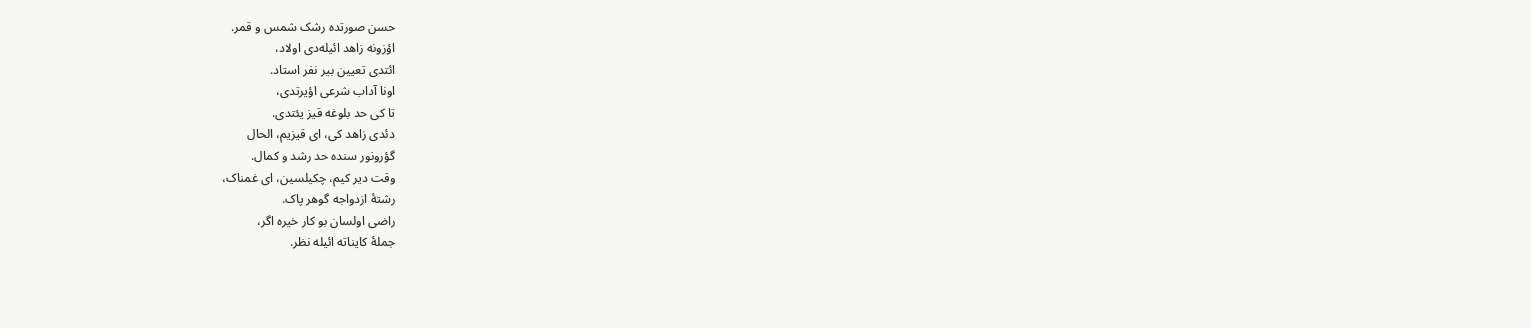حسن صورتده رشک شمس و قمر.
اؤزونه زاهد ائیله‌دی اولاد،
ائتدی تعیین بیر نفر استاد.
اونا آداب شرعی اؤیرتدی،
تا کی حد بلوغه قیز یئتدی.
دئدی زاهد کی، ای قیزیم، الحال
گؤرونور سنده حد رشد و کمال.
وقت دیر کیم، چکیلسین، ای غمناک،
رشتۀ ازدواجه گوهر پاک.
راضی اولسان بو کار خیره اگر،
جملۀ کایناته ائیله نظر.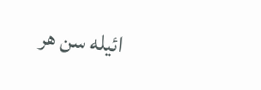ائیله سن هر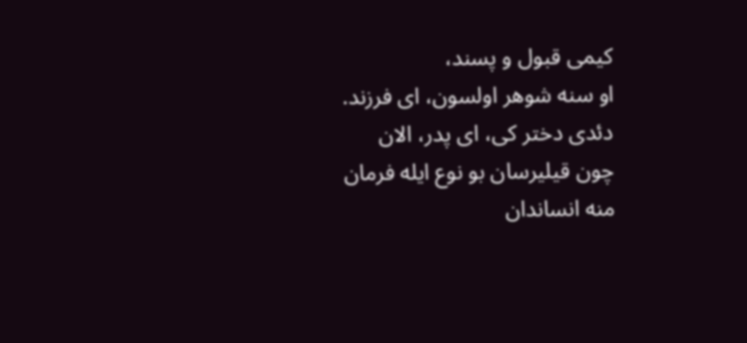کیمی قبول و پسند،
او سنه شوهر اولسون، ای فرزند.
دئدی دختر کی، ای پدر، الان
چون قیلیرسان بو نوع ایله فرمان
منه انساندان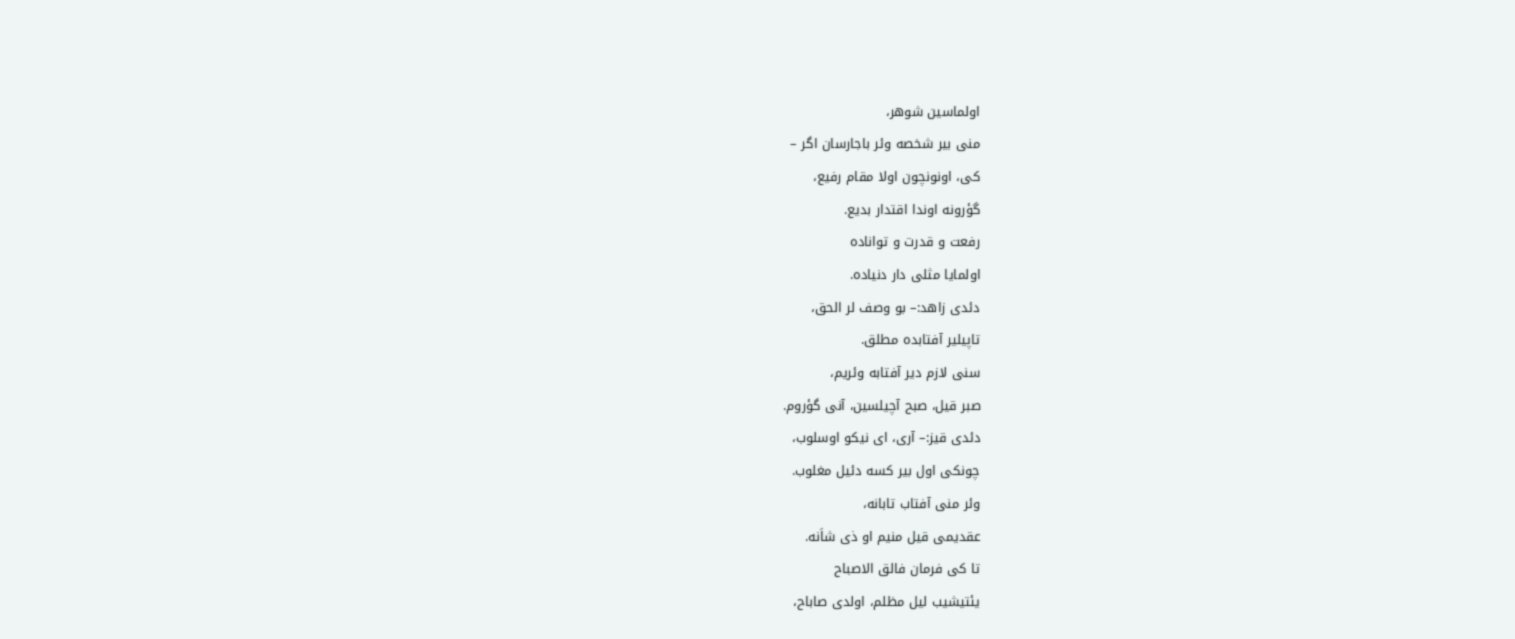اولماسین شوهر،
منی بیر شخصه وئر باجارسان اگر –
کی، اونونچون اولا مقام رفیع،
گؤرونه اوندا اقتدار بدیع.
رفعت و قدرت و تواناده
اولمایا مثلی دار دنیاده.
دئدی زاهد:– بو وصف لر الحق،
تاپیلیر آفتابده مطلق.
سنی لازم دیر آفتابه وئریم،
صبر قیل، صبح آچیلسین، آنی گؤروم.
دئدی قیز:– آری، ای نیکو اوسلوب،
چونکی اول بیر کسه دئیل مغلوب.
وئر منی آفتاب تابانه،
عقدیمی قیل منیم او ذی شاَنه.
تا کی فرمان فالق الاصباح
یئتیشیب لیل مظلم، اولدی صاباح،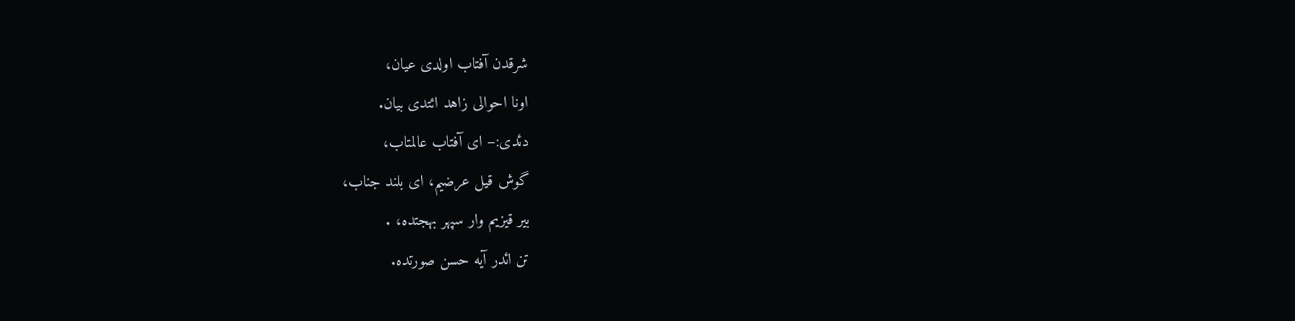شرقدن آفتاب اولدی عیان،
اونا احوالی زاهد ائتدی بیان.
دئدی:– ای آفتاب عالمتاب،
گوش قیل عرضیم، ای بلند جناب،
بیر قیزیم وار سپهر بهجتده، .
تن ائدر آیه حسن صورتده.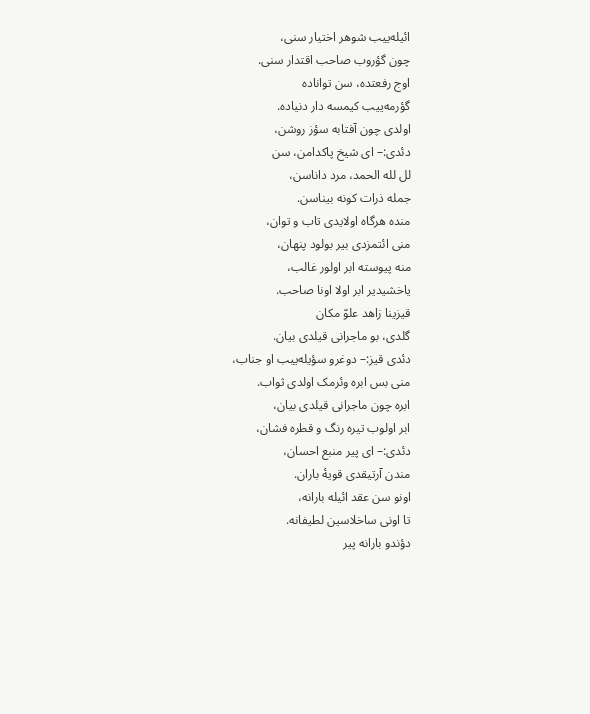ائیله‌ییب شوهر اختیار سنی،
چون گؤروب صاحب اقتدار سنی.
اوج رفعتده، سن تواناده
گؤرمه‌ییب کیمسه دار دنیاده.
اولدی چون آفتابه سؤز روشن،
دئدی:– ای شیخ پاکدامن، سن
لل لله الحمد، مرد داناسن،
جمله ذرات کونه بیناسن.
منده هرگاه اولایدی تاب و توان،
منی ائتمزدی بیر بولود پنهان،
منه پیوسته ابر اولور غالب،
یاخشیدیر ابر اولا اونا صاحب.
قیزینا زاهد علوّ مکان
گلدی، بو ماجرانی قیلدی بیان.
دئدی قیز:– دوغرو سؤیله‌ییب او جناب،
منی بس ابره وئرمک اولدی ثواب.
ابره چون ماجرانی قیلدی بیان،
ابر اولوب تیره رنگ و قطره فشان،
دئدی:– ای پیر منبع احسان،
مندن آرتیقدی قویۀ باران.
اونو سن عقد ائیله بارانه،
تا اونی ساخلاسین لطیفانه.
دؤندو بارانه پیر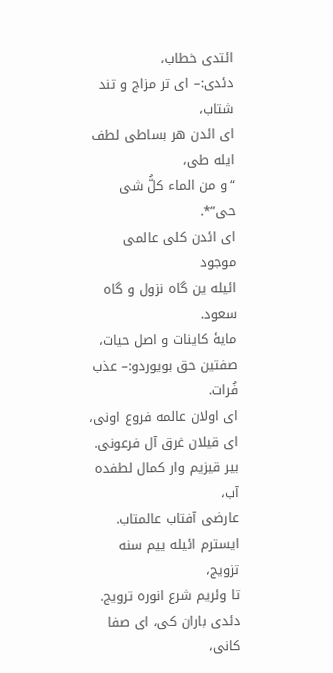ائتدی خطاب،
دئدی:– ای تر مزاج و تند شتاب،
ای ائدن هر بساطی لطف ایله طی،
“و من الماء کلُّ شی حی”*.
ای ائدن کلی عالمی موجود
ائیله ین گاه نزول و گاه سعود.
مایۀ کاینات و اصل حیات،
صفتین حق بویوردو:– عذب فُرات.
ای اولان عالمه فروع اونی،
ای قیلان غرق آل فرعونی.
بیر قیزیم وار کمال لطفده آب،
عارضی آفتاب عالمتاب.
ایسترم ائیله ییم سنه تزویج،
تا وئریم شرع انوره ترویج.
دئدی باران کی، ای صفا کانی،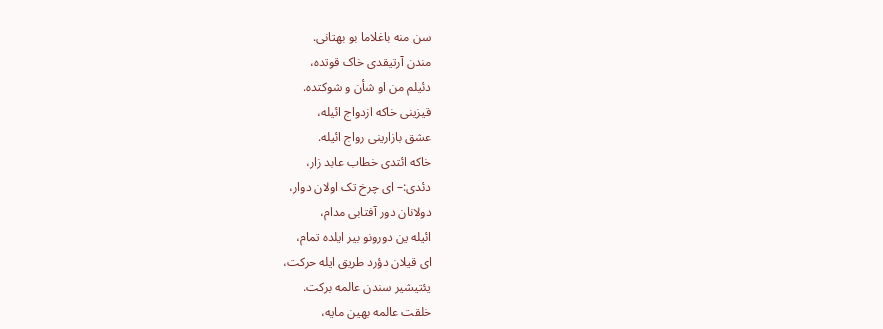سن منه باغلاما بو بهتانی.
مندن آرتیقدی خاک قوتده،
دئیلم من او شأن و شوکتده.
قیزینی خاکه ازدواج ائیله،
عشق بازارینی رواج ائیله.
خاکه ائتدی خطاب عابد زار،
دئدی:– ای چرخ تک اولان دوار،
دولانان دور آفتابی مدام،
ائیله ین دورونو بیر ایلده تمام،
ای قیلان دؤرد طریق ایله حرکت،
یئتیشیر سندن عالمه برکت.
خلقت عالمه بهین مایه،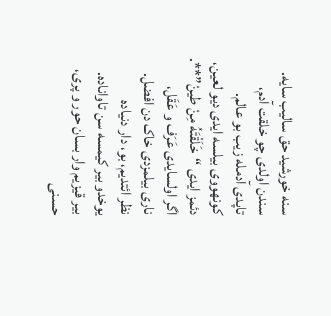سنه خورشید حق سالیب سایه.
سندن اولدی چو خلقت آدم،
تاپدی آدمله زیب بو عالم.
کونهووی بیلسه ایدی دیو لعین،
دئمز ایدی “خَلَقْتَهُ مِنْ طینْ”**.
اگر اولسایدی عَرَف و عَقَل،
ناری بیلمزدی خاک دن افضل.
نظر ائتدیم، بو، دار دنیاده
یوخدو بیر کیمسه سن تاواناده.
بیر قیزیم وار بسان حور و پری،
حسنی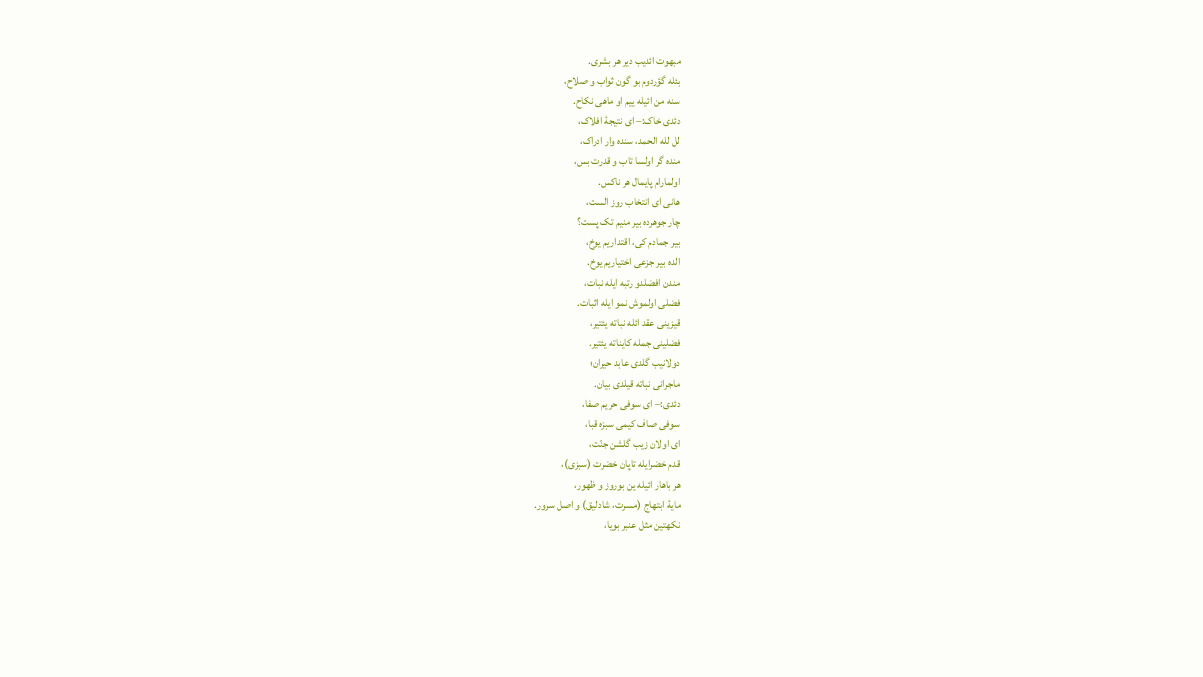مبهوت ائدیب دیر هر بشری.
بئله گؤردوم بو گون ثواب و صلاح،
سنه من ائیله ییم او ماهی نکاح.
دئدی خاک:– ای نتیجۀ افلاک،
لل لله الحمد، سنده وار ادراک،
منده گر اولسا تاب و قدرت بس،
اولمارام پایمال هر ناکس.
هانی ای انتخاب روز الست،
چار جوهرده بیر منیم تک پست؟
بیر جمادم کی، اقتداریم یوخ،
الده بیر جزعی اختیاریم یوخ.
مندن افضلدو رتبه ایله نبات،
فضلی اولموش نمو ایله اثبات.
قیزینی عقد ائله نباته یئتیر،
فضلینی جمله کایناته یئتیر.
دولانیب گلدی عابد حیران؛
ماجرانی نباته قیلدی بیان.
دئدی:– ای سوفی حریم صفا،
سوفی صاف کیمی سبزه قبا،
ای اولان زیب گلشن جنّت،
قدم خضرایله تاپان خضرت (سبزی)،
هر باهار ائیله ین بوروز و ظهور،
مایۀ ابتهاج (مسرت، شادلیق) و اصل سرور.
نکهتین مثل عنبر بویا،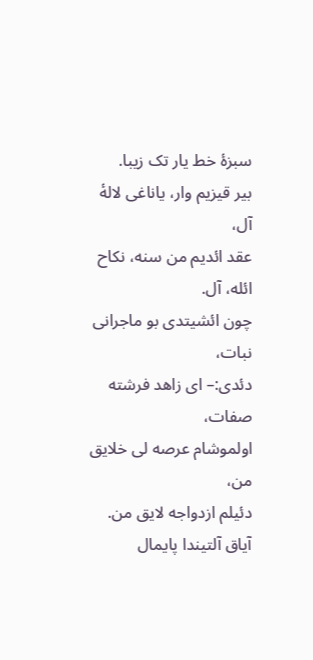سبزۀ خط یار تک زیبا.
بیر قیزیم وار، یاناغی لالۀ آل،
عقد ائدیم من سنه، نکاح ائله، آل.
چون ائشیتدی بو ماجرانی نبات،
دئدی:– ای زاهد فرشته صفات،
اولموشام عرصه لی خلایق من،
دئیلم ازدواجه لایق من.
آیاق آلتیندا پایمال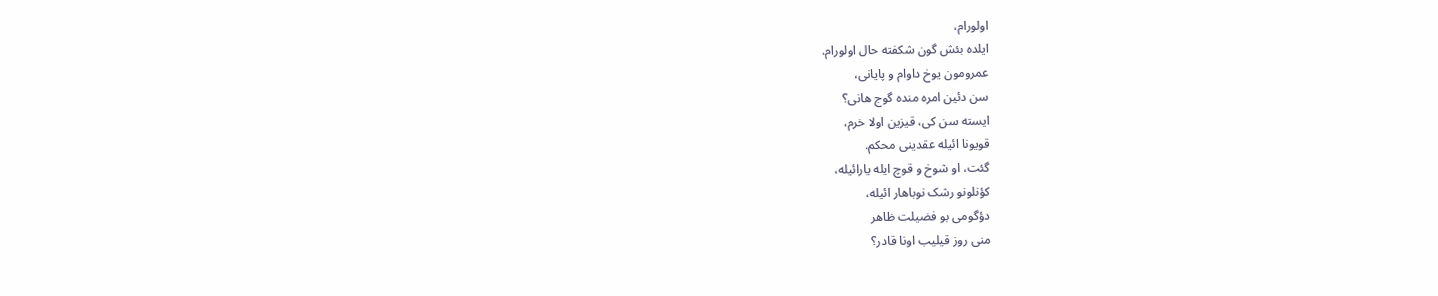اولورام،
ایلده بئش گون شکفته حال اولورام.
عمرومون یوخ داوام و پایانی،
سن دئین امره منده گوج هانی؟
ایسته سن کی، قیزین اولا خرم،
قویونا ائیله عقدینی محکم.
گئت، او شوخ و قوچ ایله یارائیله،
کؤنلونو رشک نوباهار ائیله،
دؤگومی بو فضیلت ظاهر
منی روز قیلیب اونا قادر؟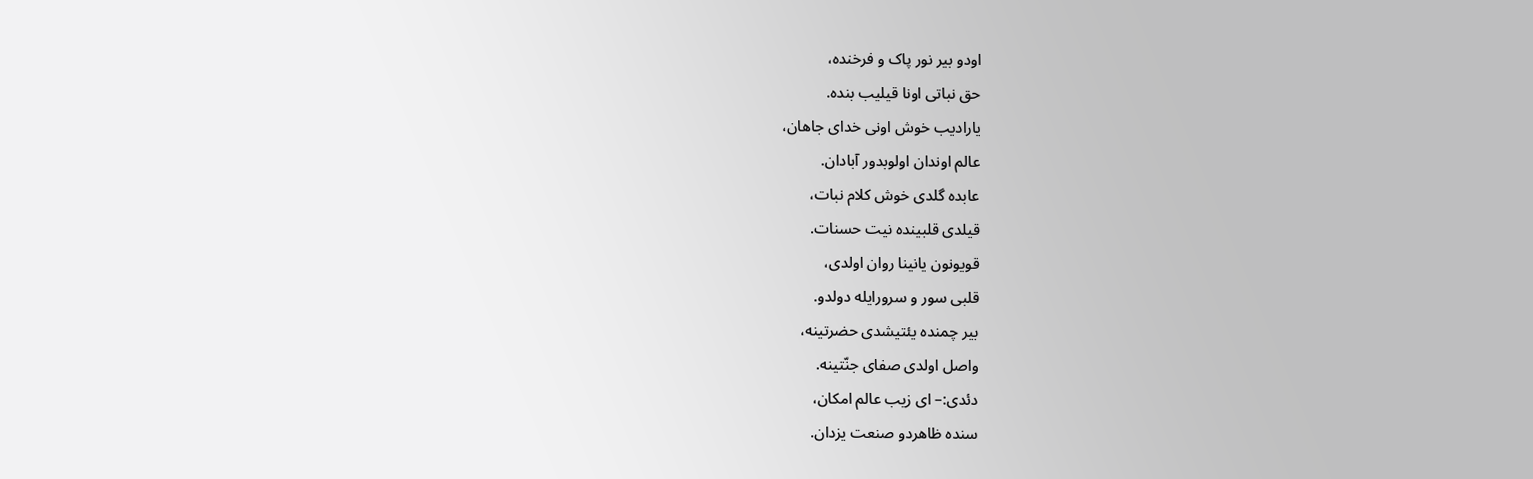اودو بیر نور پاک و فرخنده،
حق نباتی اونا قیلیب بنده.
یارادیب خوش اونی خدای جاهان،
عالم اوندان اولوبدور آبادان.
عابده گلدی خوش کلام نبات،
قیلدی قلبینده نیت حسنات.
قویونون یانینا روان اولدی،
قلبی سور و سرورایله دولدو.
بیر چمنده یئتیشدی حضرتینه،
واصل اولدی صفای جنّتینه.
دئدی:– ای زیب عالم امکان،
سنده ظاهردو صنعت یزدان.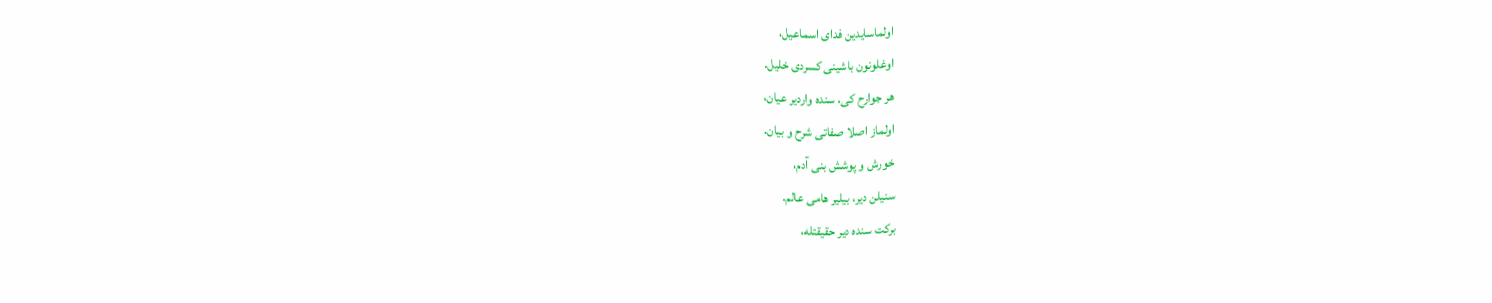اولماسایدین فدای اسماعیل،
اوغلونون باشینی کسردی خلیل.
هر جوارح کی، سنده واردیر عیان،
اولماز اصلا صفاتی شرح و بیان.
خورش و پوشش بنی آدم،
سنیلن دیر، بیلیر هامی عالم.
برکت سنده دیر حقیقتله،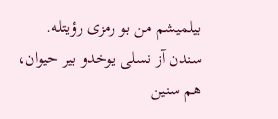بیلمیشم من بو رمزی رؤیتله.
سندن آز نسلی یوخدو بیر حیوان،
هم سنین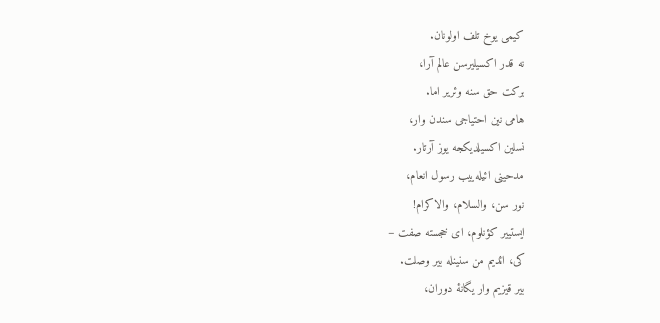کیمی یوخ تلف اولونان.
نه قدر اکسیلیرسن عالم آرا،
برکت حق سنه وئریر اما.
هامی نین احتیاجی سندن وار،
نسلین اکسیلدیکجه یوز آرتار.
مدحینی ائیله‌ییب رسول انعام،
نور سن، والسلام، والاکرام!
ایستییر کؤنلوم، ای خجسته صفت –
کی، ائدیم من سنینله بیر وصلت.
بیر قیزیم وار یگانۀ دوران،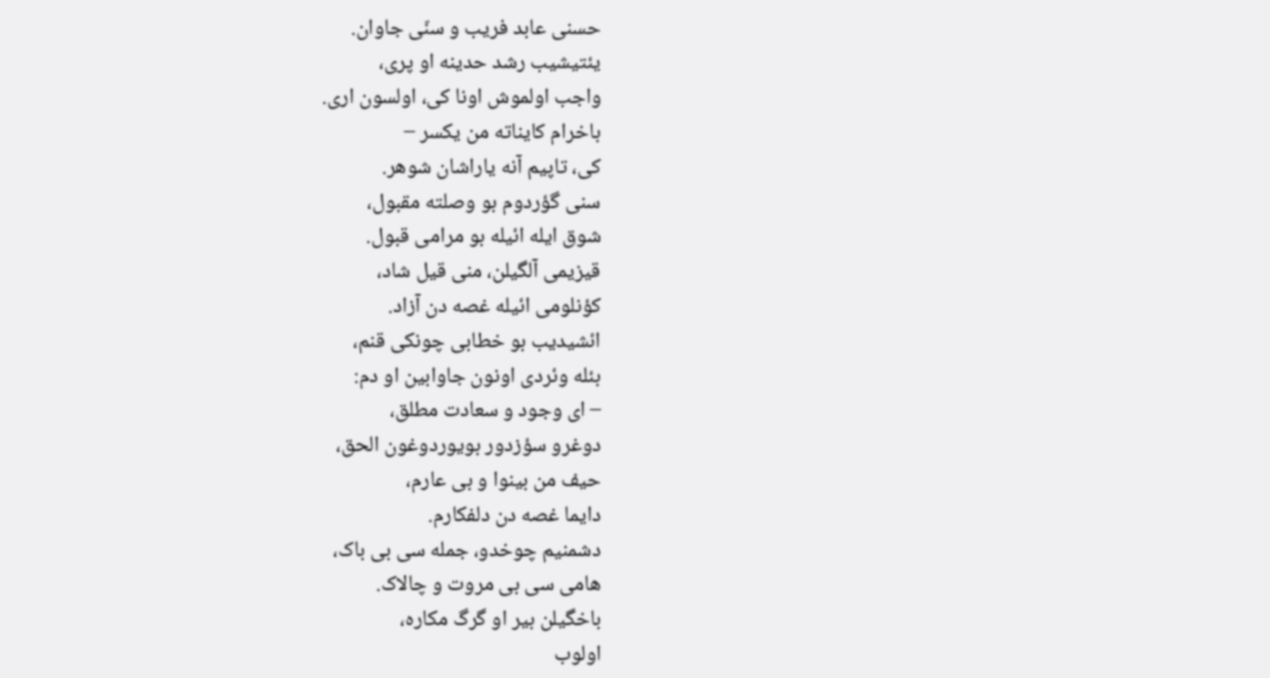حسنی عابد فریب و سنّی جاوان.
یئتیشیب رشد حدینه او پری،
واجب اولموش اونا کی، اولسون اری.
باخرام کایناته من یکسر –
کی، تاپیم آنه یاراشان شوهر.
سنی گؤردوم بو وصلته مقبول،
شوق ایله ائیله بو مرامی قبول.
قیزیمی آلگیلن، منی قیل شاد،
کؤنلومی ائیله غصه دن آزاد.
ائشیدیب بو خطابی چونکی قنم،
بئله وئردی اونون جاوابین او دم:
– ای وجود و سعادت مطلق،
دوغرو سؤزدور بویوردوغون الحق،
حیف من بینوا و بی عارم،
دایما غصه دن دلفکارم.
دشمنیم چوخدو، جمله سی بی باک،
هامی سی بی مروت و چالاک.
باخگیلن بیر او گرگ مکاره،
اولوب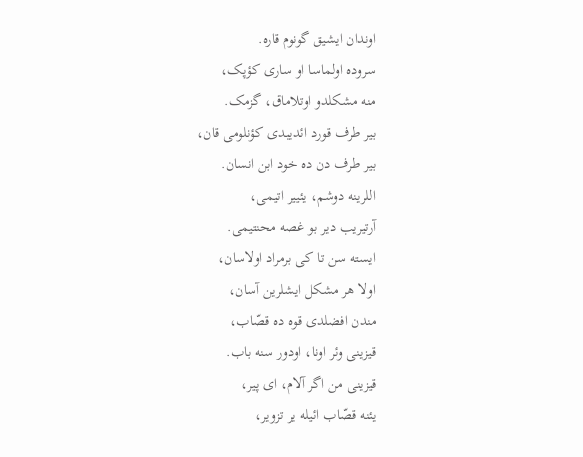اوندان ایشیق گونوم قاره.
سروده اولماسا او ساری کؤپک،
منه مشکلدو اوتلاماق، گزمک.
بیر طرف قورد ائدیبدی کؤنلومی قان،
بیر طرف دن ده خود ابن انسان.
اللرینه دوشم، یئییر اتیمی،
آرتیریب دیر بو غصه محنتیمی.
ایسته سن تا کی برمراد اولاسان،
اولا هر مشکل ایشلرین آسان،
مندن افضلدی قوه ده قصّاب،
قیزینی وئر اونا، اودور سنه باب.
قیزینی من اگر آلام، ای پیر،
یئنه قصّاب ائیله یر تزویر،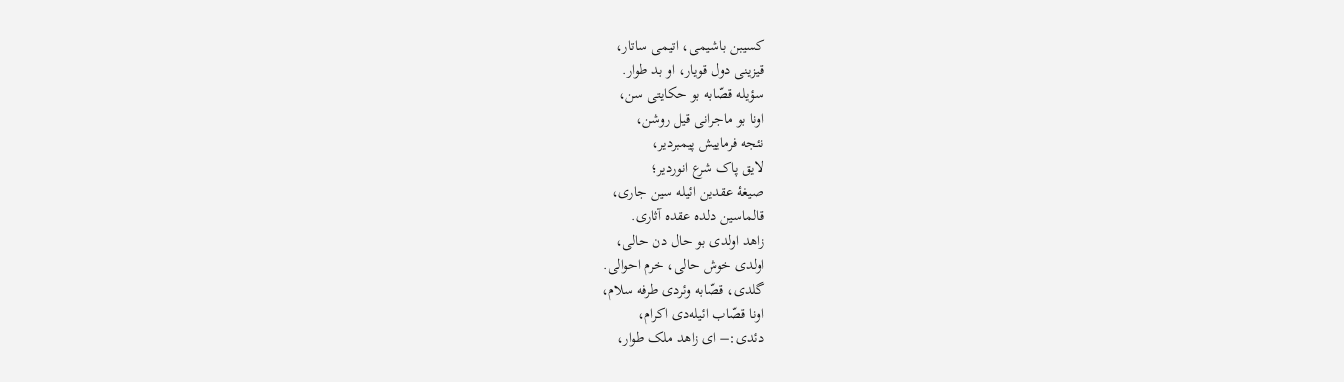کسیبن باشیمی، اتیمی ساتار،
قیزینی دول قویار، او بد طوار.
سؤیله قصّابه بو حکایتی سن،
اونا بو ماجرانی قیل روشن،
نئجه فرماییش پیمبردیر،
لایق پاک شرع انوردیر؛
صیغۀ عقدین ائیله سین جاری،
قالماسین دلده عقده آثاری.
زاهد اولدی بو حال دن حالی،
اولدی خوش حالی، خرم احوالی.
گلدی، قصّابه وئردی طرفه سلام،
اونا قصّاب ائیله‌دی اکرام،
دئدی:– ای زاهد ملک طوار،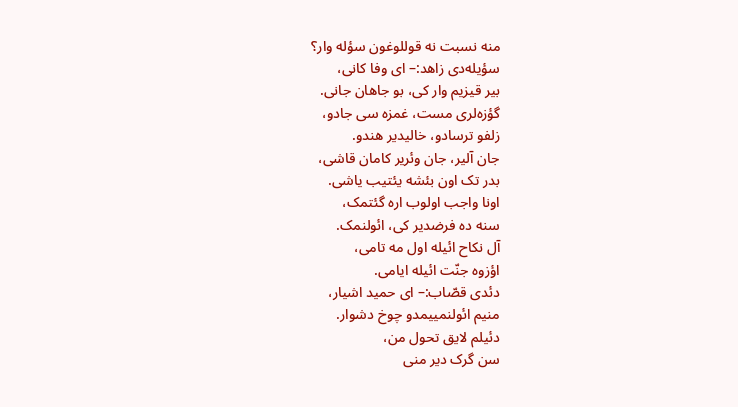منه نسبت نه قوللوغون سؤله وار؟
سؤیله‌دی زاهد:– ای وفا کانی،
بیر قیزیم وار کی، بو جاهان جانی.
گؤزه‌لری مست، غمزه سی جادو،
زلفو ترسادو، خالیدیر هندو.
جان آلیر، جان وئریر کامان قاشی،
بدر تک اون بئشه یئتیب یاشی.
اونا واجب اولوب اره گئتمک،
سنه ده فرضدیر کی، ائولنمک.
آل نکاح ائیله اول مه تامی،
اؤزوه جنّت ائیله ایامی.
دئدی قصّاب:– ای حمید اشیار،
منیم ائولنمییمدو چوخ دشوار.
دئیلم لایق تحول من،
سن گرک دیر منی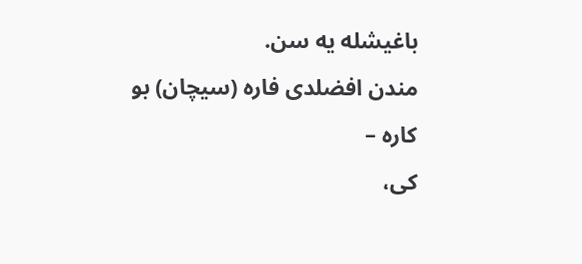باغیشله یه سن.
مندن افضلدی فاره (سیچان) بو کاره –
کی،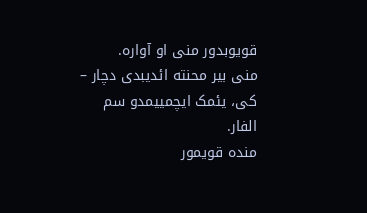قویوبدور منی او آواره.
منی بیر محنته ائدیبدی دچار –
کی، یئمک ایچمییمدو سم الفار.
منده قویمور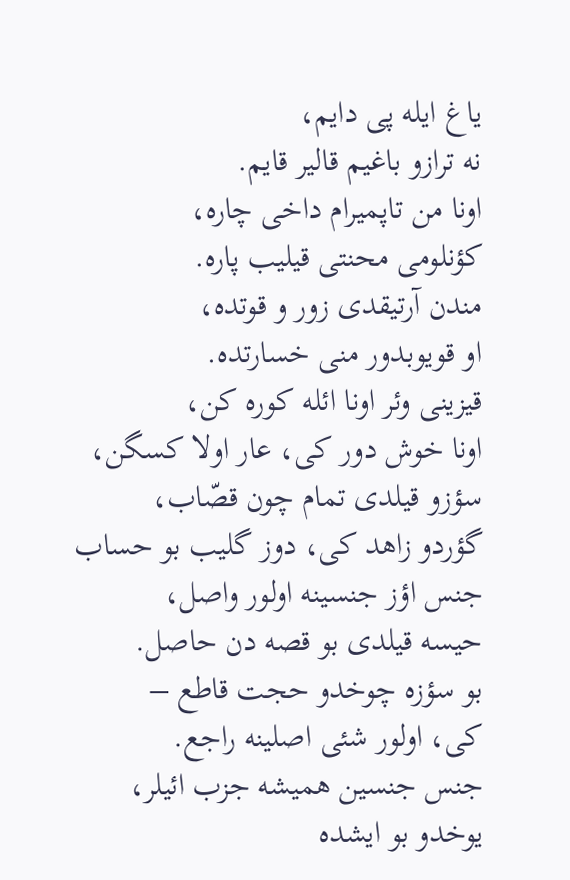یاغ ایله پی دایم،
نه ترازو باغیم قالیر قایم.
اونا من تاپمیرام داخی چاره،
کؤنلومی محنتی قیلیب پاره.
مندن آرتیقدی زور و قوتده،
او قویوبدور منی خسارتده.
قیزینی وئر اونا ائله کوره کن،
اونا خوش دور کی، عار اولا کسگن،
سؤزو قیلدی تمام چون قصّاب،
گؤردو زاهد کی، دوز گلیب بو حساب
جنس اؤز جنسینه اولور واصل،
حیسه قیلدی بو قصه دن حاصل.
بو سؤزه چوخدو حجت قاطع –
کی، اولور شئی اصلینه راجع.
جنس جنسین همیشه جزب ائیلر،
یوخدو بو ایشده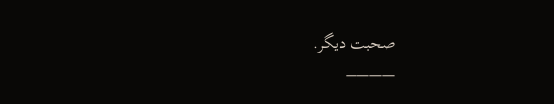صحبت دیگر.
———–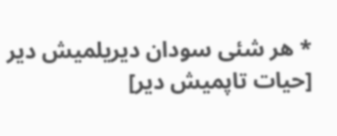* هر شئی سودان دیریلمیش دیر [حیات تاپمیش دیر]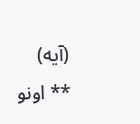(آیه)
** اونو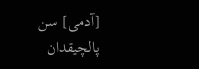[آدمی] سن پالچیقدان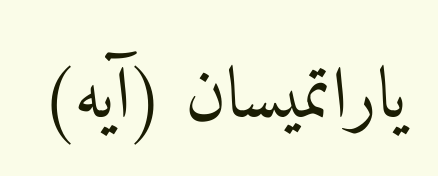یاراتمیسان (آیه)